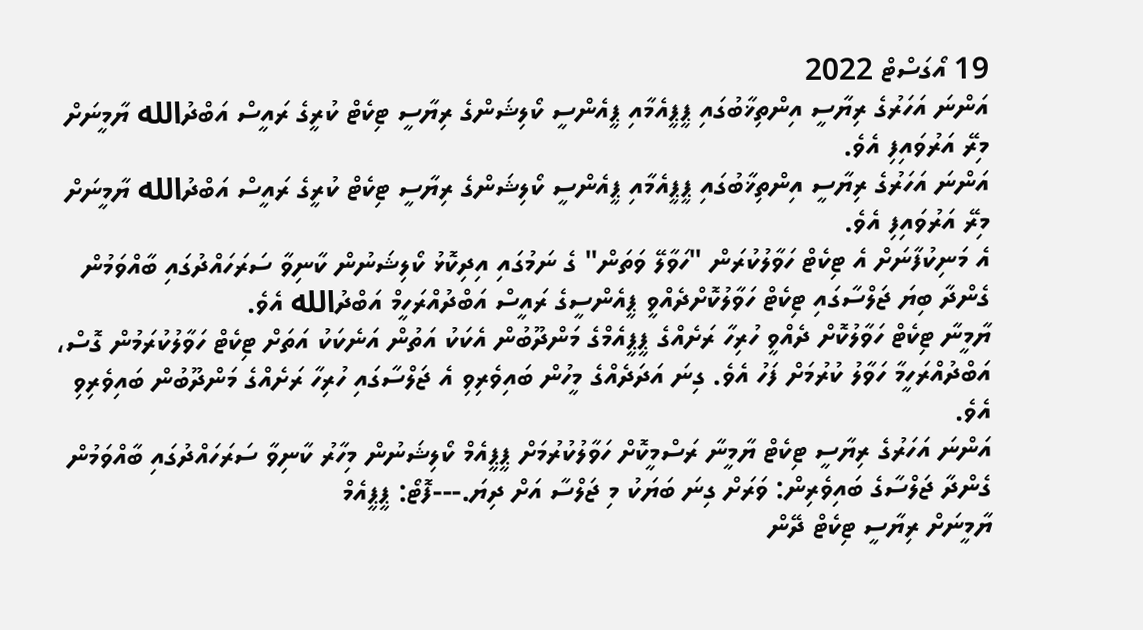19 އޯގަސްޓް 2022
އަންނަ އަހަރުގެ ރިޔާސީ އިންތިޚާބުގައި ޕީޕީއެމާއި ޕީއެންސީ ކޯލިޝަންގެ ރިޔާސީ ޓިކެޓް ކުރީގެ ރައީސް އަބްދުالله ޔާމީނަށް މިރޭ އަރުވައިފި އެވެ.
އަންނަ އަހަރުގެ ރިޔާސީ އިންތިޚާބުގައި ޕީޕީއެމާއި ޕީއެންސީ ކޯލިޝަންގެ ރިޔާސީ ޓިކެޓް ކުރީގެ ރައީސް އަބްދުالله ޔާމީނަށް މިރޭ އަރުވައިފި އެވެ.
އެ މަނިކުފާނަށް އެ ޓިކެޓް ހަވާލުކުރަން "ހަވާލޭ ވަތަން" ގެ ނަމުގައި އިދިކޮޅު ކޯލިޝަނުން ކާނިވާ ސަރަހައްދުގައި ބާއްވަމުން ގެންދާ ބިޔަ ޖަލްސާގައި ޓިކެޓް ހަވާލުކޮށްދެއްވީ ޕީއެންސީގެ ރައީސް އަބްދުއްރަހީމް އަބްދުالله އެވެ.
ޔާމީނާ ޓިކެޓް ހަވާލުކޮށް ދެއްވީ ހުރިހާ ރަށެއްގެ ޕީޕީއެމްގެ މަންދޫބުން އެކަކު އަތުން އަނެކަކު އަތަށް ޓިކެޓް ހަވާލުކުރަމުން ގޮސް، އަބްދުއްރަހީމާ ހަވާލު ކުރުމަށް ފަހު އެވެ. ގިނަ އަދަދެއްގެ މީހުން ބައިވެރިވި އެ ޖަލްސާގައި ހުރިހާ ރަށެއްގެ މަންދޫބުން ބައިވެރިވި އެވެ.
އަންނަ އަހަރުގެ ރިޔާސީ ޓިކެޓް ޔާމީނާ ރަސްމީކޮށް ހަވާލުކުރުމަށް ޕީޕީއެމް ކޯލިޝަނުން މިހާރު ކާނިވާ ސަރަހައްދުގައި ބާއްވަމުން ގެންދާ ޖަލްސާގެ ބައިވެރިން: ވަރަށް ގިނަ ބަޔަކު މި ޖަލްސާ އަށް ދިޔަ.---ފޮޓޯ: ޕީޕީއެމް
ޔާމީނަށް ރިޔާސީ ޓިކެޓް ދޭން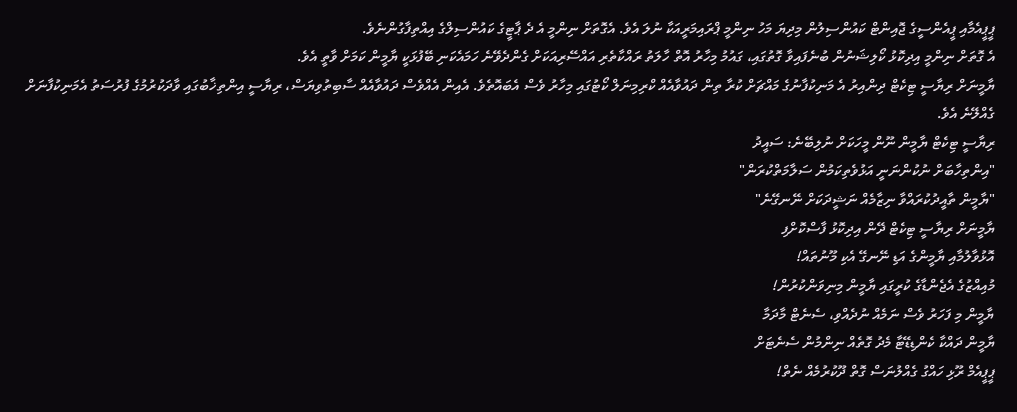ޕީޕީއެމާއި ޕީއެންސީގެ ޖޮއިންޓް ކައުންސިލުން މިދިޔަ މަހު ނިންމީ ޕްރައިމަރީއަކާ ނުލަ އެވެ. އެގޮތަށް ނިންމީ އެ ދެ ޕާޓީގެ ކައުންސިލްގެ އިއްތިފާގުންނެވެ.
އެ ގޮތަށް ނިންމީ އިދިކޮޅު ކޯލިޝަނުން ބުނެފައިވާ ގޮތުގައި، ގައުމު މިހާރު އޮތް ހާލަތު ރައްކާތެރި އައްސޭރިއަކަށް ގެންދެވޭނެ ހަމައެކަނި ބޭފުޅަކީ ޔާމީން ކަމަށް ވާތީ އެވެ.
ޔާމީނަށް ރިޔާސީ ޓިކެޓް ދިންއިރު އެ މަނިކުފާނުގެ މައްޗަށް ކުރާ ތިން ދައުވާއެއް ކްރިމިނަލް ކޯޓުގައި މިހާރު ވެސް އެބައޮތެވެ. އެއިން އެއްވެސް ދައުވާއެއް ސާބިތުވިޔަސް، ރިޔާސީ އިންތިޚާބުގައި ވާދަކުރުމުގެ ފުރުސަތު އެމަނިކުފާނަށް ގެއްލޭނެ އެވެ.
ރިޔާސީ ޓިކެޓް ޔާމީން ނޫން މީހަކަށް ނުލިބޭނެ: ސައީދު
"އިންތިހާބަށް ނުކުންނަނީ އަޅުވެތިކަމުން ސަލާމަތްކުރަން"
"ޔާމީން ތާއީދުކުރައްވާ ނިޒާމެއް ނަޝީދަކަށް ނޭނގޭނެ"
ޔާމީނަށް ރިޔާސީ ޓިކެޓް ދޭން އިދިކޮޅު ފާސްކޮށްފި
އޮޅުވާލުމާއި ޔާމީންގެ އަޑި ނޭނގޭ އެކި މޫނުތައް!
މުއިއްޒުގެ އެޖެންޑާގެ ކުރީގައި ޔާމީން މިނިވަންކުރުން!
ޔާމީން މި ފަހަރު ވެސް ނަމެއް ނުދެއްވި، ސެނެޓް މާދަމާ
ޔާމީން ދައްކާ ކެންޑިޑޭޓާ މެދު ގޮތެއް ނިންމުން ސެނެޓަށް
ޕީޕީއެމް ރޫޅި ހައްގު ގެއްލުނަސް ގޮތް ދޫކުރުމެއް ނެތް!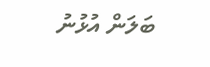ބަލަން އުޅުނު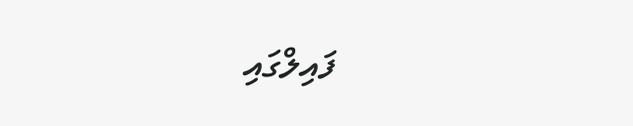ފައިލްގައި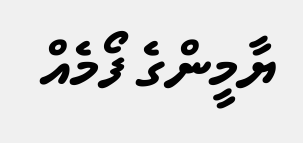ޔާމީންގެ ފޯމެއް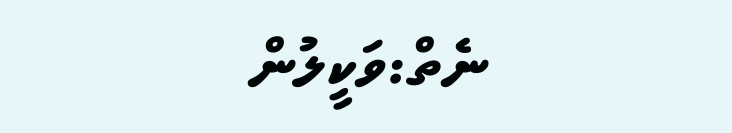ނެތް:ވަކީލުން